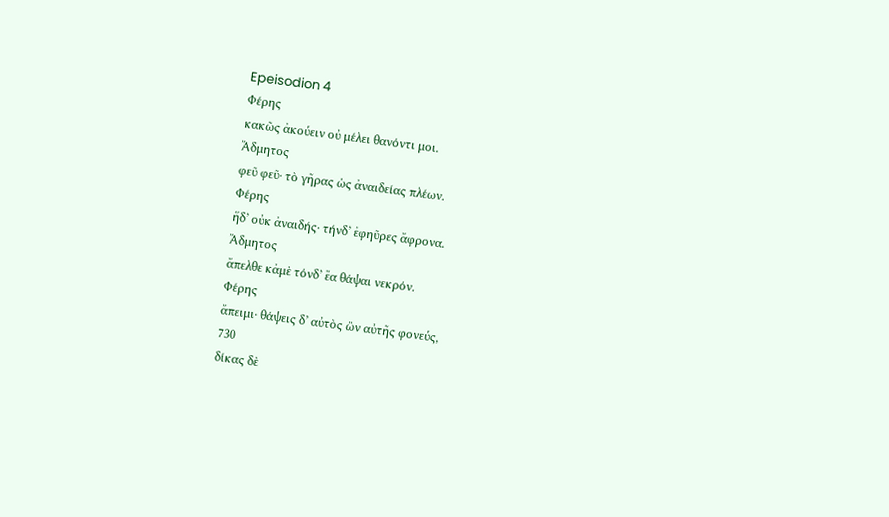Epeisodion 4
Φέρης
κακῶς ἀκούειν οὐ μέλει θανόντι μοι.
Ἄδμητος
φεῦ φεῦ· τὸ γῆρας ὡς ἀναιδείας πλέων.
Φέρης
ἥδ’ οὐκ ἀναιδής· τήνδ’ ἐφηῦρες ἄφρονα.
Ἄδμητος
ἄπελθε κἀμὲ τόνδ’ ἔα θάψαι νεκρόν.
Φέρης
ἄπειμι· θάψεις δ’ αὐτὸς ὢν αὐτῆς φονεύς,
730
δίκας δὲ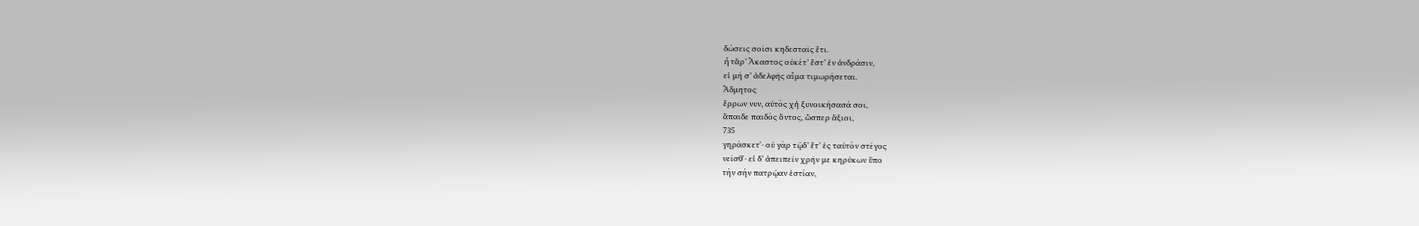δώσεις σοῖσι κηδεσταῖς ἔτι.
ἦ τἄρ’ Ἄκαστος οὐκέτ’ ἔστ’ ἐν ἀνδράσιν,
εἰ μή σ’ ἀδελφῆς αἷμα τιμωρήσεται.
Ἄδμητος
ἔρρων νυν, αὐτὸς χἡ ξυνοικήσασά σοι,
ἄπαιδε παιδὸς ὄντος, ὥσπερ ἄξιοι,
735
γηράσκετʼ· οὐ γὰρ τῷδ’ ἔτ’ ἐς ταὐτὸν στέγος
νεῖσθʼ· εἰ δ’ ἀπειπεῖν χρῆν με κηρύκων ὕπο
τὴν σὴν πατρῴαν ἑστίαν,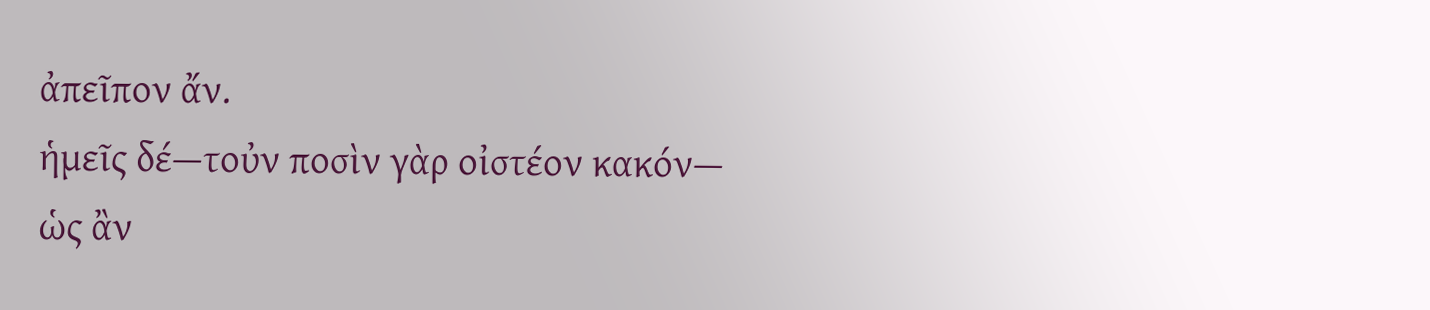ἀπεῖπον ἄν.
ἡμεῖς δέ—τοὐν ποσὶν γὰρ οἰστέον κακόν—
ὡς ἂν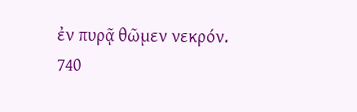ἐν πυρᾷ θῶμεν νεκρόν.
740